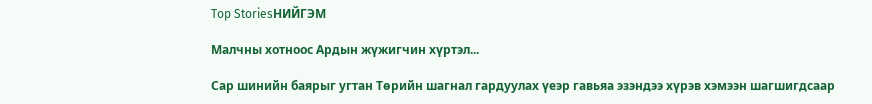Top StoriesНИЙГЭМ

Малчны хотноос Ардын жүжигчин хүртэл...

Сар шинийн баярыг угтан Төрийн шагнал гардуулах үеэр гавьяа эзэндээ хүрэв хэмээн шагшигдсаар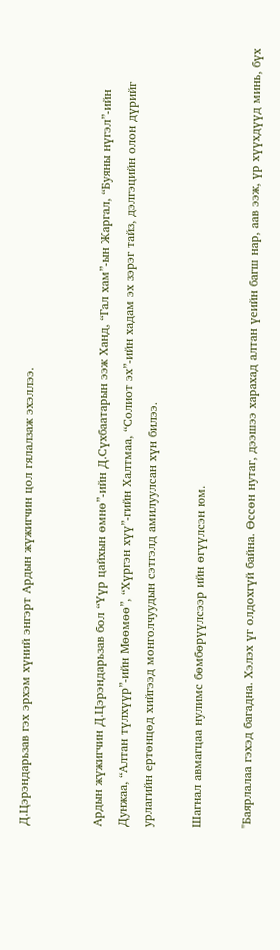Д.Цэрэндарьзав гэх эрхэм хүний энгэрт Ардын жүжигчин цол гялалзаж эхэллээ.


Ардын жүжигчин Д.Цэрэндарьзав бол “Үүр цайхын өмнө”-ийн Д.Сүхбаатарын ээж Ханд, “Гал хам”-ын Жаргал, “Буяны нүгэл”-ийн Дунжаа, “Алтан түлхүүр”-ийн Мөөмөө”, “Хүргэн хүү”-гийн Халтмаа, “Солиот эх”-ийн хадам эх зэрэг тайз, дэлгэцийн олон дүрийг урлагийн ертөнцөд хийгээд монголчуудын сэтгэлд амилуулсан хүн билээ.

Шагнал авмагцаа нулимс бөмбөрүүлсээр ийн өгүүлсэн юм.

"Баярлалаа гэхэд багадна. Хэлэх үг олдохгүй байна. Өссөн нутаг, дээшээ харахад алтан үеийн багш нар, аав ээж, үр хүүхдүүд минь, бүх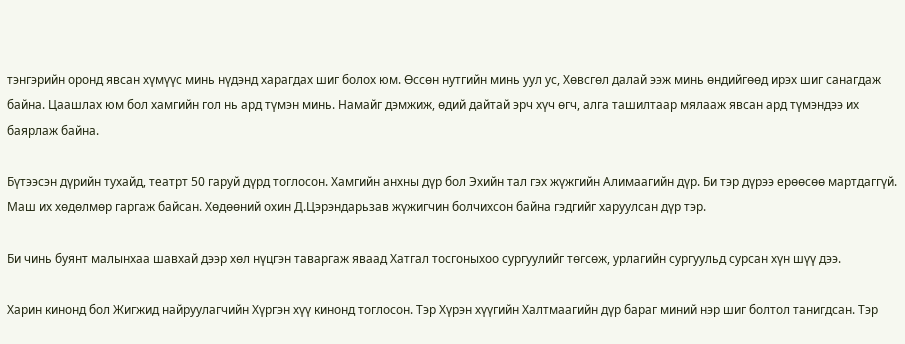тэнгэрийн оронд явсан хүмүүс минь нүдэнд харагдах шиг болох юм. Өссөн нутгийн минь уул ус, Хөвсгөл далай ээж минь өндийгөөд ирэх шиг санагдаж байна. Цаашлах юм бол хамгийн гол нь ард түмэн минь. Намайг дэмжиж, өдий дайтай эрч хүч өгч, алга ташилтаар мялааж явсан ард түмэндээ их баярлаж байна.

Бүтээсэн дүрийн тухайд, театрт 50 гаруй дүрд тоглосон. Хамгийн анхны дүр бол Эхийн тал гэх жүжгийн Алимаагийн дүр. Би тэр дүрээ ерөөсөө мартдаггүй. Маш их хөдөлмөр гаргаж байсан. Хөдөөний охин Д.Цэрэндарьзав жүжигчин болчихсон байна гэдгийг харуулсан дүр тэр.

Би чинь буянт малынхаа шавхай дээр хөл нүцгэн таваргаж яваад Хатгал тосгоныхоо сургуулийг төгсөж, урлагийн сургуульд сурсан хүн шүү дээ.

Харин кинонд бол Жигжид найруулагчийн Хүргэн хүү кинонд тоглосон. Тэр Хүрэн хүүгийн Халтмаагийн дүр бараг миний нэр шиг болтол танигдсан. Тэр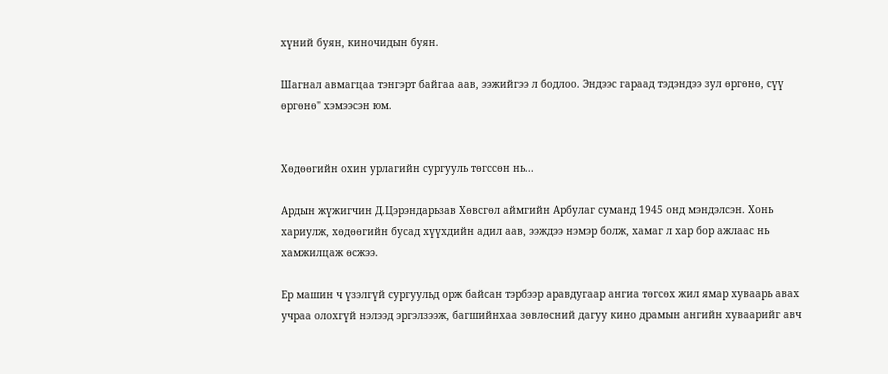хүний буян, киночидын буян.

Шагнал авмагцаа тэнгэрт байгаа аав, ээжийгээ л бодлоо. Эндээс гараад тэдэндээ зул өргөнө, сүү өргөнө" хэмээсэн юм.


Хөдөөгийн охин урлагийн сургууль төгссөн нь...

Ардын жүжигчин Д.Цэрэндарьзав Хөвсгөл аймгийн Арбулаг суманд 1945 онд мэндэлсэн. Хонь хариулж, хөдөөгийн бусад хүүхдийн адил аав, ээждээ нэмэр болж, хамаг л хар бор ажлаас нь хамжилцаж өсжээ.

Ер машин ч үзэлгүй сургуульд орж байсан тэрбээр аравдугаар ангиа төгсөх жил ямар хуваарь авах учраа олохгүй нэлээд эргэлзээж, багшийнхаа зөвлөсний дагуу кино драмын ангийн хуваарийг авч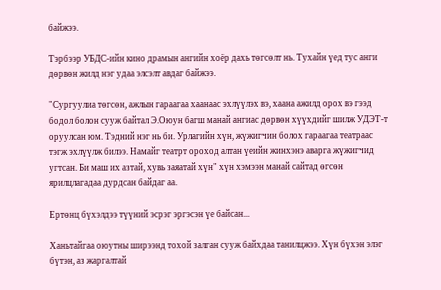байжээ.

Тэрбээр УБДС-ийн кино драмын ангийн хоёр дахь төгсөлт нь. Тухайн үед тус анги дөрвөн жилд нэг удаа элсэлт авдаг байжээ.

"Сургуулиа төгсөн, ажлын гараагаа хаанаас эхлүүлэх вэ, хаана ажилд орох вэ гээд бодол болон сууж байтал Э.Оюун багш манай ангиас дөрвөн хүүхдийг шилж УДЭТ-т оруулсан юм. Тэдний нэг нь би. Урлагийн хүн, жүжигчин болох гараагаа театраас тэгж эхлүүлж билээ. Намайг театрт ороход алтан үеийн жинхэнэ аварга жүжигчид угтсан. Би маш их азтай, хувь заяатай хүн" хүн хэмээн манай сайтад өгсөн ярилцлагадаа дурдсан байдаг аа.

Ертөнц бүхэлдээ түүний эсрэг эргэсэн үе байсан...

Ханьтайгаа оюутны ширээнд тохой залган сууж байхдаа танилцжээ. Хүн бүхэн элэг бүтэн, аз жаргалтай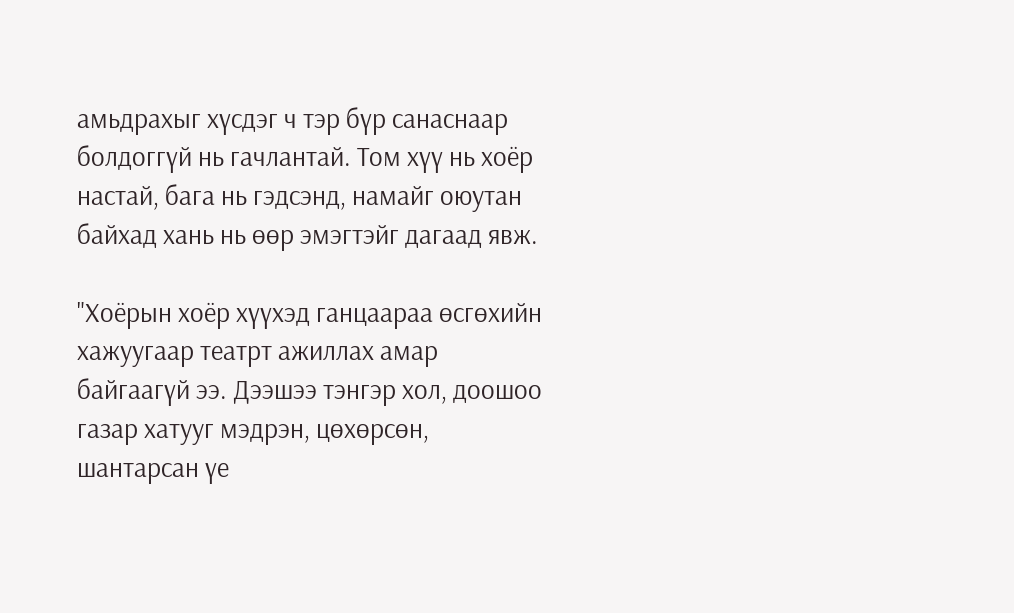амьдрахыг хүсдэг ч тэр бүр санаснаар болдоггүй нь гачлантай. Том хүү нь хоёр настай, бага нь гэдсэнд, намайг оюутан байхад хань нь өөр эмэгтэйг дагаад явж.

"Хоёрын хоёр хүүхэд ганцаараа өсгөхийн хажуугаар театрт ажиллах амар байгаагүй ээ. Дээшээ тэнгэр хол, доошоо газар хатууг мэдрэн, цөхөрсөн, шантарсан үе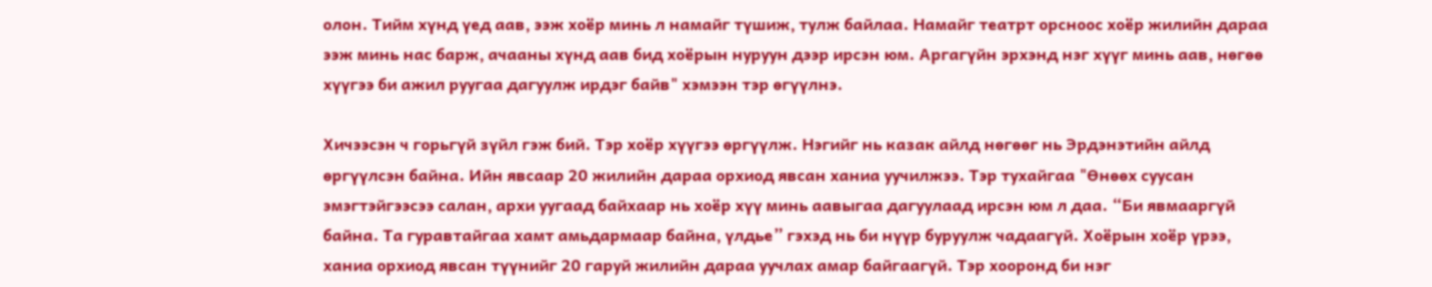олон. Тийм хүнд үед аав, ээж хоёр минь л намайг түшиж, тулж байлаа. Намайг театрт орсноос хоёр жилийн дараа ээж минь нас барж, ачааны хүнд аав бид хоёрын нуруун дээр ирсэн юм. Аргагүйн эрхэнд нэг хүүг минь аав, нөгөө хүүгээ би ажил руугаа дагуулж ирдэг байв" хэмээн тэр өгүүлнэ.

Хичээсэн ч горьгүй зүйл гэж бий. Тэр хоёр хүүгээ өргүүлж. Нэгийг нь казак айлд нөгөөг нь Эрдэнэтийн айлд өргүүлсэн байна. Ийн явсаар 20 жилийн дараа орхиод явсан ханиа уучилжээ. Тэр тухайгаа "Өнөөх суусан эмэгтэйгээсээ салан, архи уугаад байхаар нь хоёр хүү минь аавыгаа дагуулаад ирсэн юм л даа. “Би явмааргүй байна. Та гуравтайгаа хамт амьдармаар байна, үлдье” гэхэд нь би нүүр буруулж чадаагүй. Хоёрын хоёр үрээ, ханиа орхиод явсан түүнийг 20 гаруй жилийн дараа уучлах амар байгаагүй. Тэр хооронд би нэг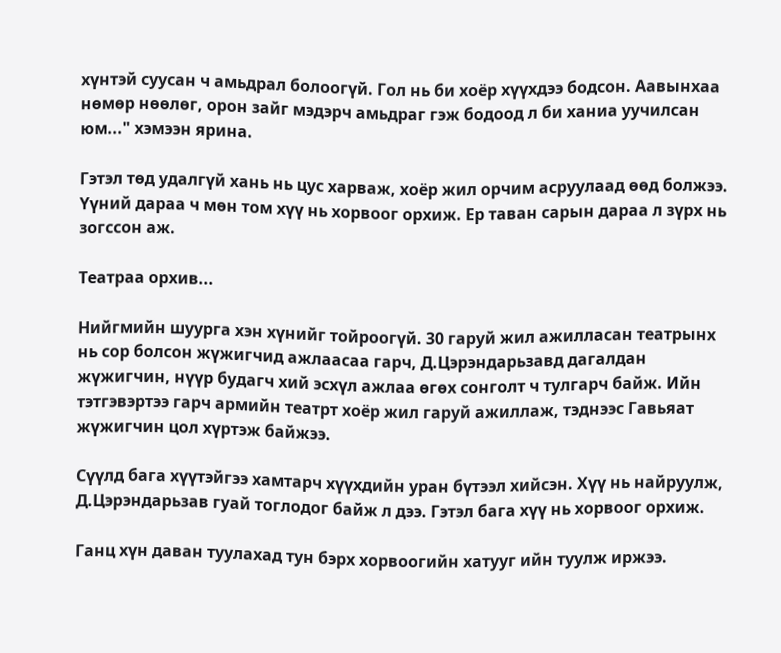хүнтэй суусан ч амьдрал болоогүй. Гол нь би хоёр хүүхдээ бодсон. Аавынхаа нөмөр нөөлөг, орон зайг мэдэрч амьдраг гэж бодоод л би ханиа уучилсан юм..." хэмээн ярина.

Гэтэл төд удалгүй хань нь цус харваж, хоёр жил орчим асруулаад өөд болжээ. Үүний дараа ч мөн том хүү нь хорвоог орхиж. Ер таван сарын дараа л зүрх нь зогссон аж.

Театраа орхив...

Нийгмийн шуурга хэн хүнийг тойроогүй. 30 гаруй жил ажилласан театрынх нь сор болсон жүжигчид ажлаасаа гарч, Д.Цэрэндарьзавд дагалдан жүжигчин, нүүр будагч хий эсхүл ажлаа өгөх сонголт ч тулгарч байж. Ийн тэтгэвэртээ гарч армийн театрт хоёр жил гаруй ажиллаж, тэднээс Гавьяат жүжигчин цол хүртэж байжээ.

Сүүлд бага хүүтэйгээ хамтарч хүүхдийн уран бүтээл хийсэн. Хүү нь найруулж, Д.Цэрэндарьзав гуай тоглодог байж л дээ. Гэтэл бага хүү нь хорвоог орхиж.

Ганц хүн даван туулахад тун бэрх хорвоогийн хатууг ийн туулж иржээ.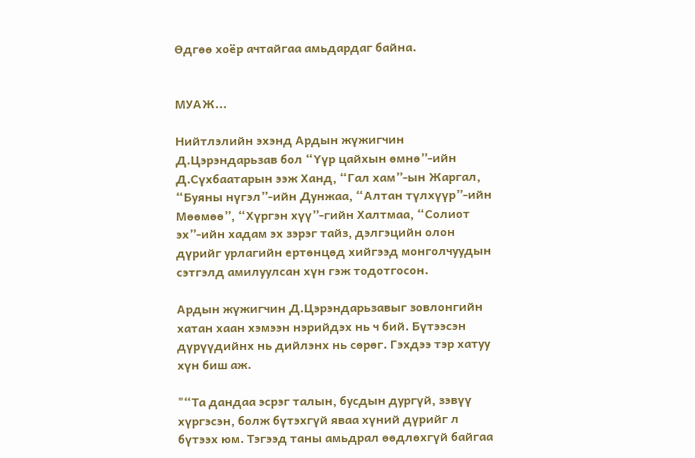Өдгөө хоёр ачтайгаа амьдардаг байна.


МУАЖ...

Нийтлэлийн эхэнд Ардын жүжигчин Д.Цэрэндарьзав бол “Үүр цайхын өмнө”-ийн Д.Сүхбаатарын ээж Ханд, “Гал хам”-ын Жаргал, “Буяны нүгэл”-ийн Дунжаа, “Алтан түлхүүр”-ийн Мөөмөө”, “Хүргэн хүү”-гийн Халтмаа, “Солиот эх”-ийн хадам эх зэрэг тайз, дэлгэцийн олон дүрийг урлагийн ертөнцөд хийгээд монголчуудын сэтгэлд амилуулсан хүн гэж тодотгосон.

Ардын жүжигчин Д.Цэрэндарьзавыг зовлонгийн хатан хаан хэмээн нэрийдэх нь ч бий. Бүтээсэн дүрүүдийнх нь дийлэнх нь сөрөг. Гэхдээ тэр хатуу хүн биш аж.

"“Та дандаа эсрэг талын, бусдын дургүй, зэвүү хүргэсэн, болж бүтэхгүй яваа хүний дүрийг л бүтээх юм. Тэгээд таны амьдрал өөдлөхгүй байгаа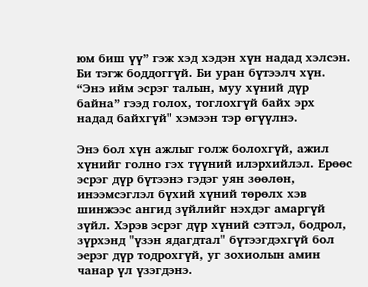юм биш үү” гэж хэд хэдэн хүн надад хэлсэн. Би тэгж боддоггүй. Би уран бүтээлч хүн. “Энэ ийм эсрэг талын, муу хүний дүр байна” гээд голох, тоглохгүй байх эрх надад байхгүй" хэмээн тэр өгүүлнэ.

Энэ бол хүн ажлыг голж болохгүй, ажил хүнийг голно гэх түүний илэрхийлэл. Ерөөс эсрэг дүр бүтээнэ гэдэг уян зөөлөн, инээмсэглэл бүхий хүний төрөлх хэв шинжээс ангид зүйлийг нэхдэг амаргүй зүйл. Хэрэв эсрэг дүр хүний сэтгэл, бодрол, зүрхэнд "үзэн ядагдтал" бүтээгдэхгүй бол эерэг дүр тодрохгүй, уг зохиолын амин чанар үл үзэгдэнэ.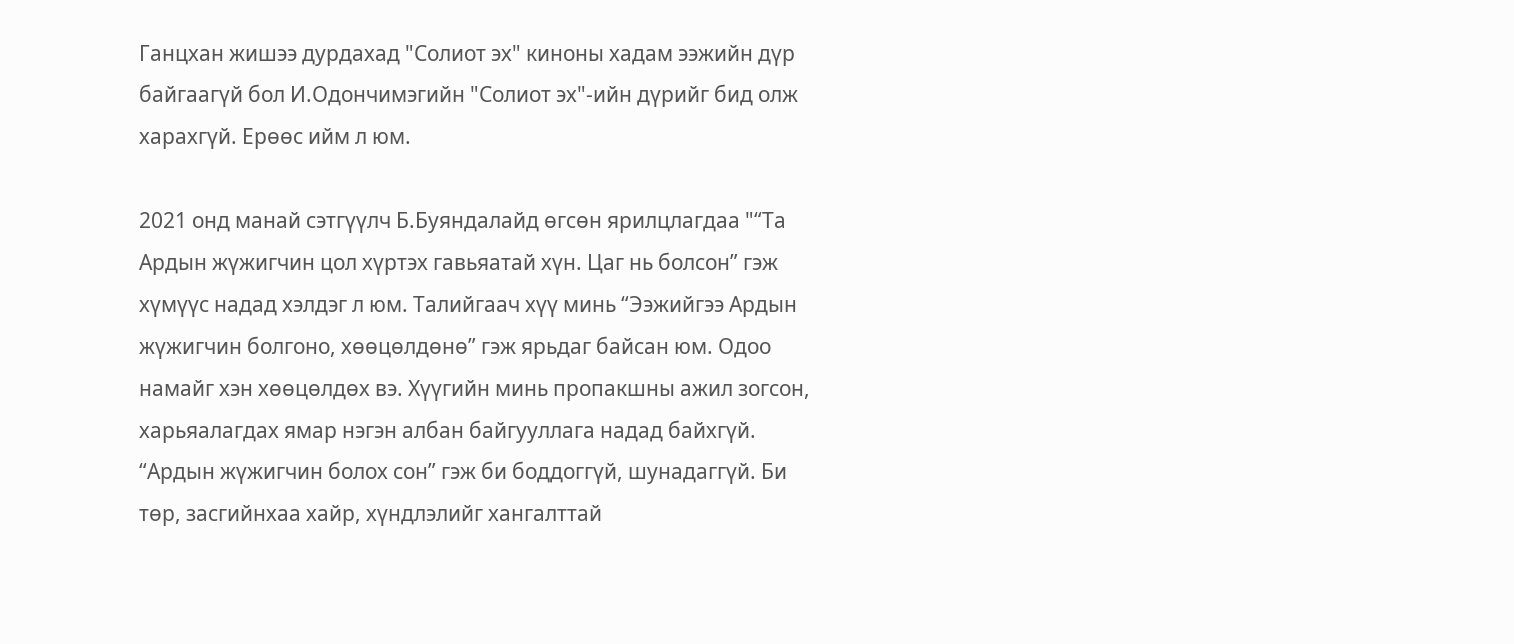Ганцхан жишээ дурдахад "Солиот эх" киноны хадам ээжийн дүр байгаагүй бол И.Одончимэгийн "Солиот эх"-ийн дүрийг бид олж харахгүй. Ерөөс ийм л юм.

2021 онд манай сэтгүүлч Б.Буяндалайд өгсөн ярилцлагдаа "“Та Ардын жүжигчин цол хүртэх гавьяатай хүн. Цаг нь болсон” гэж хүмүүс надад хэлдэг л юм. Талийгаач хүү минь “Ээжийгээ Ардын жүжигчин болгоно, хөөцөлдөнө” гэж ярьдаг байсан юм. Одоо намайг хэн хөөцөлдөх вэ. Хүүгийн минь пропакшны ажил зогсон, харьяалагдах ямар нэгэн албан байгууллага надад байхгүй. “Ардын жүжигчин болох сон” гэж би боддоггүй, шунадаггүй. Би төр, засгийнхаа хайр, хүндлэлийг хангалттай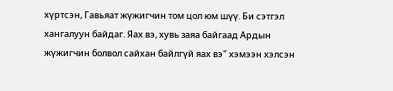хүртсэн, Гавьяат жүжигчин том цол юм шүү. Би сэтгэл хангалуун байдаг. Яах вэ, хувь заяа байгаад Ардын жүжигчин болвол сайхан байлгүй яах вэ" хэмээн хэлсэн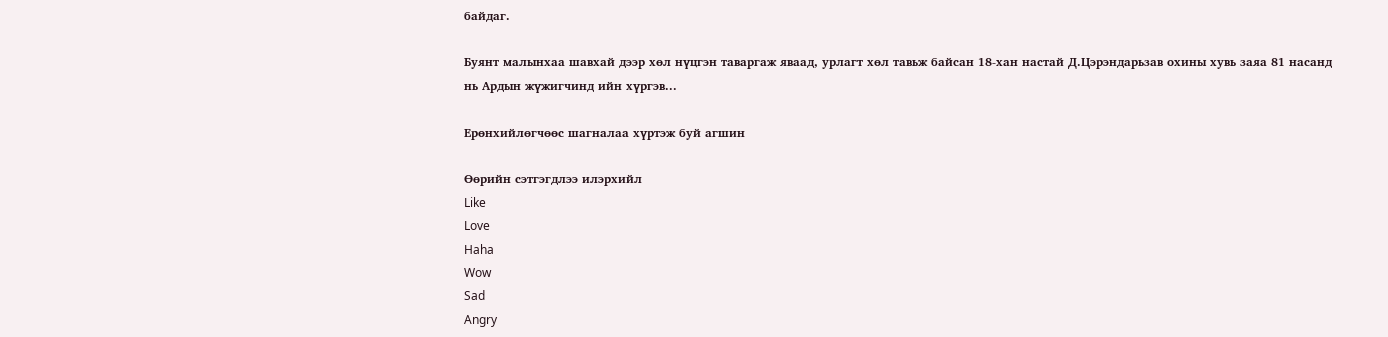байдаг.

Буянт малынхаа шавхай дээр хөл нүцгэн таваргаж яваад, урлагт хөл тавьж байсан 18-хан настай Д.Цэрэндарьзав охины хувь заяа 81 насанд нь Ардын жүжигчинд ийн хүргэв...

Ерөнхийлөгчөөс шагналаа хүртэж буй агшин

Өөрийн сэтгэгдлээ илэрхийл
Like
Love
Haha
Wow
Sad
Angry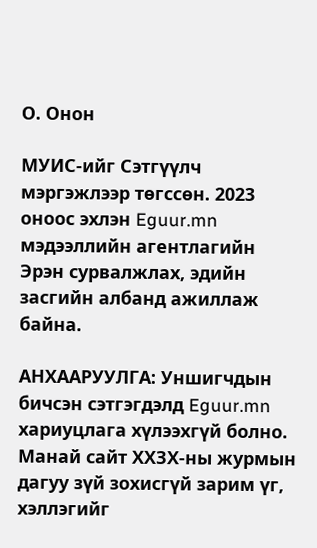О. Онон

МУИС-ийг Сэтгүүлч мэргэжлээр төгссөн. 2023 оноос эхлэн Eguur.mn мэдээллийн агентлагийн Эрэн сурвалжлах, эдийн засгийн албанд ажиллаж байна.

АНХААРУУЛГА: Уншигчдын бичсэн сэтгэгдэлд Eguur.mn хариуцлага хүлээхгүй болно. Манай сайт ХХЗХ-ны журмын дагуу зүй зохисгүй зарим үг, хэллэгийг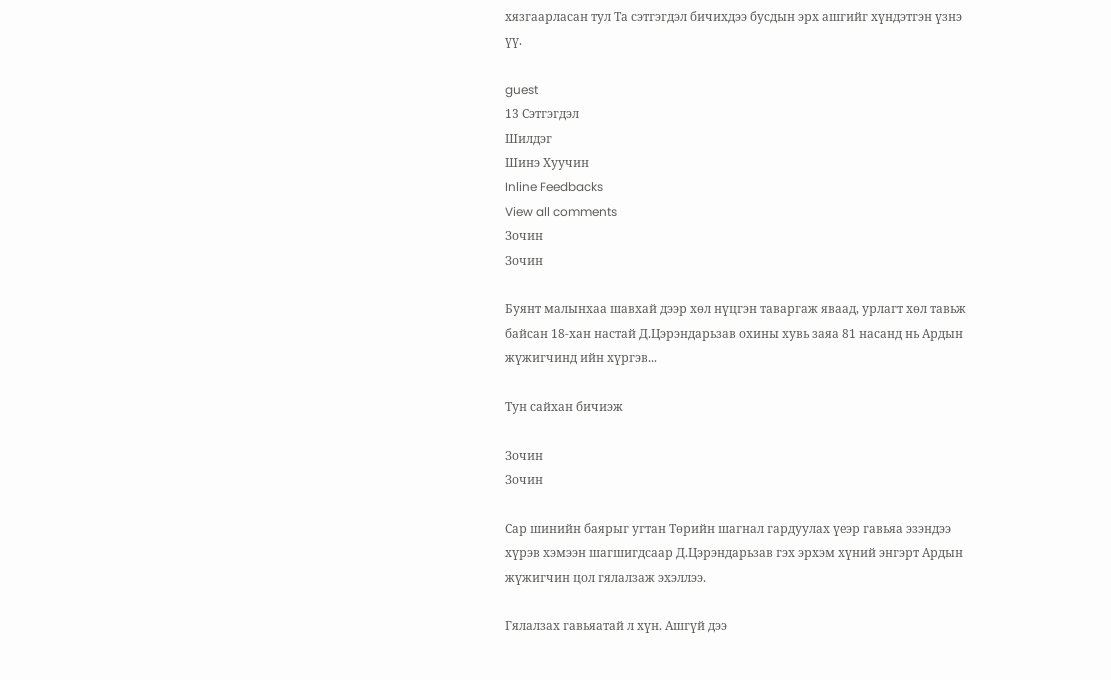хязгаарласан тул Та сэтгэгдэл бичихдээ бусдын эрх ашгийг хүндэтгэн үзнэ үү.

guest
13 Сэтгэгдэл
Шилдэг
Шинэ Хуучин
Inline Feedbacks
View all comments
Зочин
Зочин

Буянт малынхаа шавхай дээр хөл нүцгэн таваргаж яваад, урлагт хөл тавьж байсан 18-хан настай Д.Цэрэндарьзав охины хувь заяа 81 насанд нь Ардын жүжигчинд ийн хүргэв...

Тун сайхан бичиэж

Зочин
Зочин

Сар шинийн баярыг угтан Төрийн шагнал гардуулах үеэр гавьяа эзэндээ хүрэв хэмээн шагшигдсаар Д.Цэрэндарьзав гэх эрхэм хүний энгэрт Ардын жүжигчин цол гялалзаж эхэллээ.

Гялалзах гавьяатай л хүн. Ашгүй дээ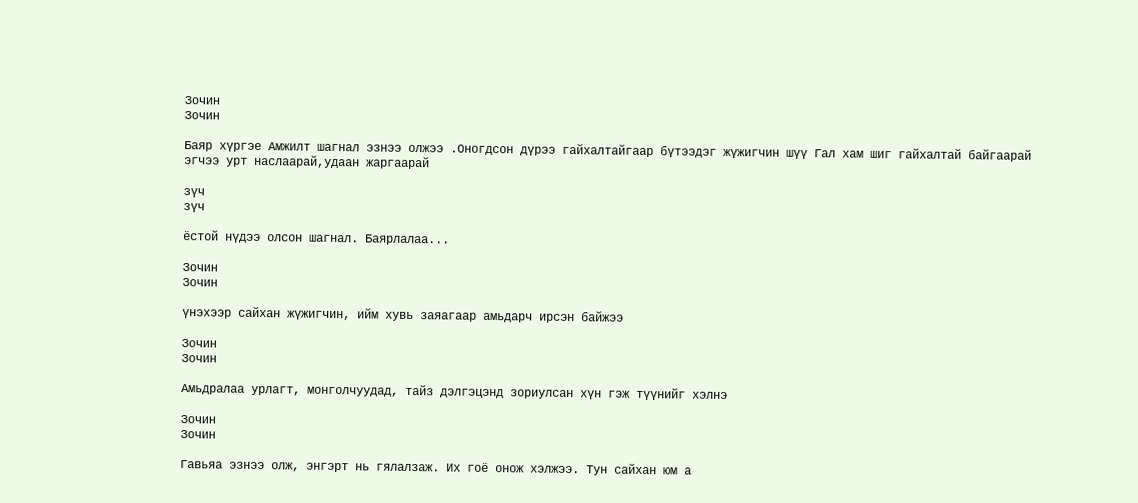Зочин
Зочин

Баяр хүргэе Амжилт шагнал эзнээ олжээ .Оногдсон дүрээ гайхалтайгаар бүтээдэг жүжигчин шүү Гал хам шиг гайхалтай байгаарай эгчээ урт наслаарай,удаан жаргаарай

зүч
зүч

ёстой нүдээ олсон шагнал. Баярлалаа...

Зочин
Зочин

үнэхээр сайхан жүжигчин, ийм хувь заяагаар амьдарч ирсэн байжээ

Зочин
Зочин

Амьдралаа урлагт, монголчуудад, тайз дэлгэцэнд зориулсан хүн гэж түүнийг хэлнэ

Зочин
Зочин

Гавьяа эзнээ олж, энгэрт нь гялалзаж. Их гоё онож хэлжээ. Тун сайхан юм а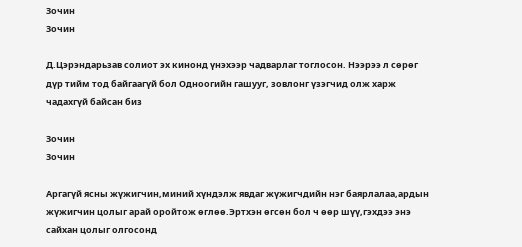Зочин
Зочин

Д.Цэрэндарьзав солиот эх кинонд үнэхээр чадварлаг тоглосон. Нээрээ л сөрөг дүр тийм тод байгаагүй бол Одноогийн гашууг, зовлонг үзэгчид олж харж чадахгүй байсан биз

Зочин
Зочин

Аргагүй ясны жүжигчин,миний хүндэлж явдаг жүжигчдийн нэг баярлалаа,ардын жүжигчин цолыг арай оройтож өглөө.Эртхэн өгсөн бол ч өөр шүү,гэхдээ энэ сайхан цолыг олгосонд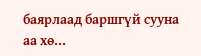баярлаад баршгүй сууна аа хө...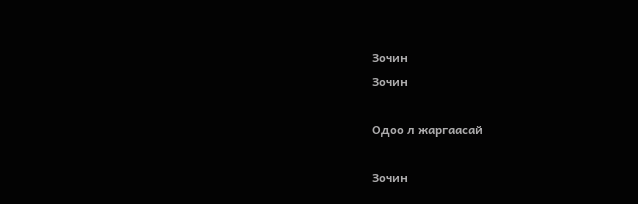Зочин
Зочин

Одоо л жаргаасай

Зочин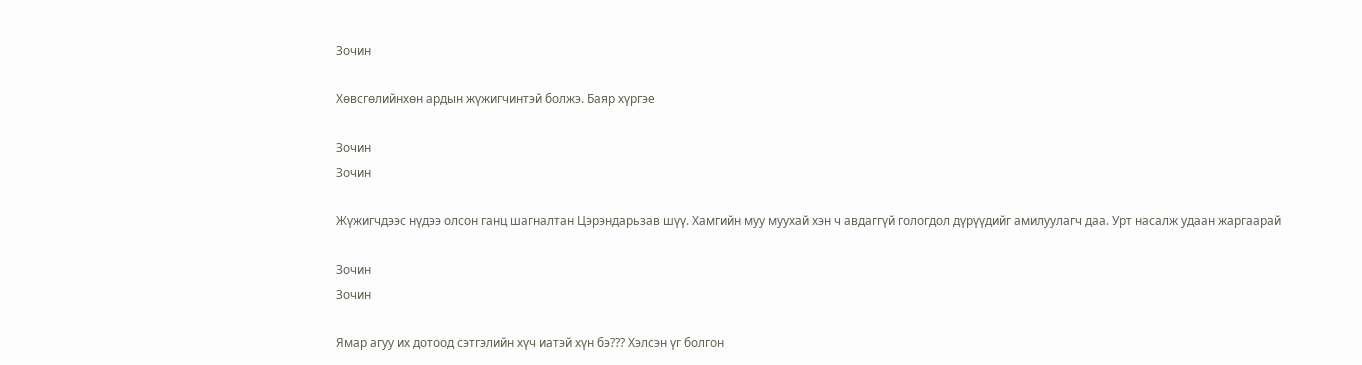Зочин

Хөвсгөлийнхөн ардын жүжигчинтэй болжэ. Баяр хүргэе

Зочин
Зочин

Жүжигчдээс нүдээ олсон ганц шагналтан Цэрэндарьзав шүү. Хамгийн муу муухай хэн ч авдаггүй гологдол дүрүүдийг амилуулагч даа. Урт насалж удаан жаргаарай

Зочин
Зочин

Ямар агуу их дотоод сэтгэлийн хүч иатэй хүн бэ??? Хэлсэн үг болгон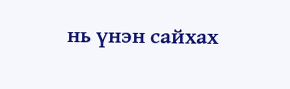нь үнэн сайхах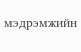мэдрэмжийн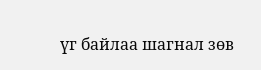үг байлаа шагнал зөв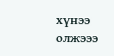хүнээ олжэээ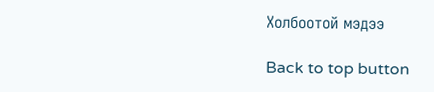Холбоотой мэдээ

Back to top button